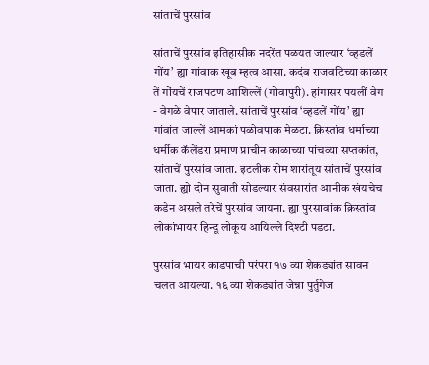सांताचें पुरसांव

सांताचें पुरसांव इतिहासीक नदरेंत पळयत जाल्यार ‘व्हडलें गोंय’ ह्या गांवाक खूब म्हत्व आसा. कदंब राजवटिच्या काळार तें गोंयचें राजपटण आशिल्लें (गोवापुरी). हांगासर पयलीं वेग - वेगळे वेपार जाताले. सांताचें पुरसांव ‘व्हडलें गोंय’ ह्या गांवांत जाल्लें आमकां पळोवपाक मेळटा. क्रिस्तांव धर्माच्या धर्मीक कॅलेंडरा प्रमाण प्राचीन काळाच्या पांचव्या सप्तकांत, सांताचें पुरसांव जाता. इटलीक रोम शारांतूय सांताचें पुरसांव जाता. ह्यो दोन सुवाती सोडल्यार संवसारांत आनीक खंयचेच कडेन असले तरेचें पुरसांव जायना. ह्या पुरसावांक क्रिस्तांव लोकांभायर हिन्दू लोकूय आयिल्ले दिश्टी पडटा.

पुरसांव भायर काडपाची परंपरा १७ व्या शेकड्यांत सावन चलत आयल्या. १६ व्या शेकड्यांत जेन्ना पुर्तुगेज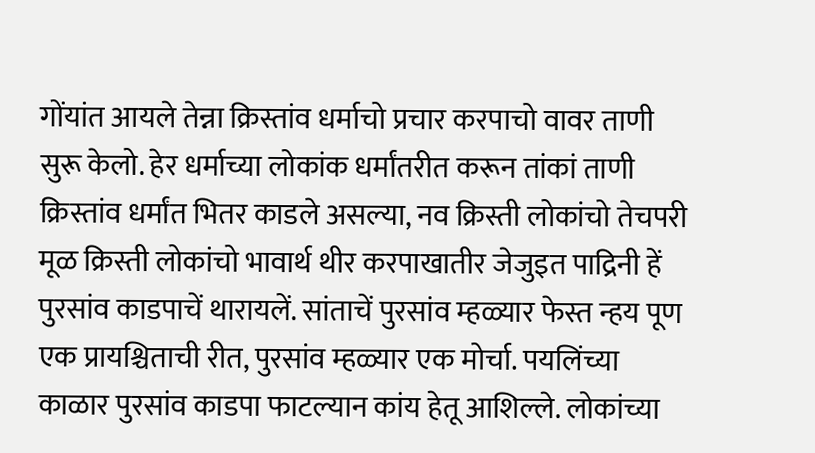गोंयांत आयले तेन्ना क्रिस्तांव धर्माचो प्रचार करपाचो वावर ताणी सुरू केलो. हेर धर्माच्या लोकांक धर्मांतरीत करून तांकां ताणी क्रिस्तांव धर्मांत भितर काडले असल्या, नव क्रिस्ती लोकांचो तेचपरी मूळ क्रिस्ती लोकांचो भावार्थ थीर करपाखातीर जेजुइत पाद्रिनी हें पुरसांव काडपाचें थारायलें. सांताचें पुरसांव म्हळ्यार फेस्त न्हय पूण एक प्रायश्चिताची रीत, पुरसांव म्हळ्यार एक मोर्चा. पयलिंच्या काळार पुरसांव काडपा फाटल्यान कांय हेतू आशिल्ले. लोकांच्या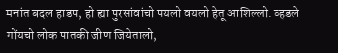मनांत बदल हाडप, हो ह्या पुरसांवांचो पयलो वयलो हेतू आशिल्लो. व्हडले गोंयचो लोक पातकी जीण जियेतालो,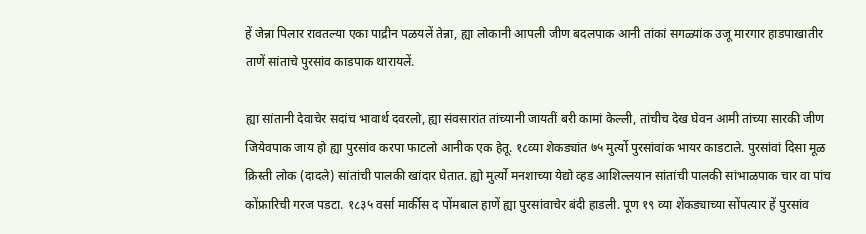हें जेन्ना पिलार रावतल्या एका पाद्रीन पळयलें तेन्ना, ह्या लोकानी आपली जीण बदलपाक आनी तांकां सगळ्यांक उजू मारगार हाडपाखातीर ताणें सांताचे पुरसांव काडपाक थारायलें.

ह्या सांतानी देवाचेर सदांच भावार्थ दवरलो, ह्या संवसारांत तांच्यानी जायतीं बरी कामां केल्ली, तांचीच देख घेवन आमी तांच्या सारकी जीण जियेवपाक जाय हो ह्या पुरसांव करपा फाटलो आनीक एक हेतू. १८व्या शेकड्यांत ७५ मुर्त्यो पुरसांवांक भायर काडटाले. पुरसांवां दिसा मूळ क्रिस्ती लोक (दादले) सांतांची पालकी खांदार घेतात. ह्यो मुर्त्यो मनशाच्या येद्यो व्हड आशिल्लयान सांतांची पालकी सांभाळपाक चार वा पांच कोंफ्रारिची गरज पडटा. १८३५ वर्सा मार्कीस द पोंमबाल हाणें ह्या पुरसांवाचेर बंदी हाडली. पूण १९ व्या शेंकड्याच्या सोंपत्यार हें पुरसांव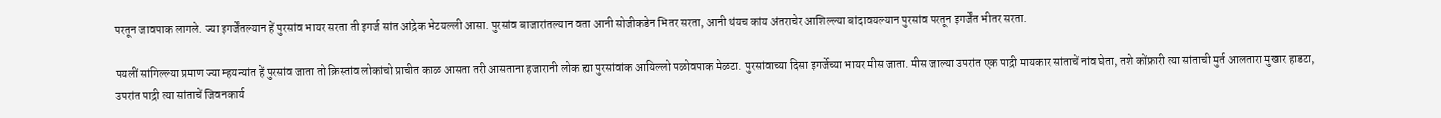परतून जावपाक लागले. ज्या इगर्जेंतल्यान हें पुरसांव भायर सरता ती इगर्ज सांत आंद्रेक भेटयल्ली आसा. पुरसांव बाजारांतल्यान वता आनी सोजीकडेन भितर सरता, आनी थंयच कांय अंतराचेर आशिल्ल्या बांदावयल्यान पुरसांव परतून इगर्जेंत भीतर सरता.

पयलीं सांगिल्ल्या प्रमाण ज्या म्हयन्यांत हें पुरसांव जाता तो क्रिस्तांव लोकांचो प्राचीत काळ आसता तरी आसताना हजारानी लोक ह्या पुरसांवांक आयिल्लो पळोवपाक मेळटा. पुरसांवाच्या दिसा इगर्जेच्या भायर मीस जाता. मीस जाल्या उपरांत एक पाद्री मायकार सांताचें नांव घेता, तशे कोंफ्रारी त्या सांताची मुर्त आलतारा मुखार हाडटा, उपरांत पाद्री त्या सांताचें जिवनकार्य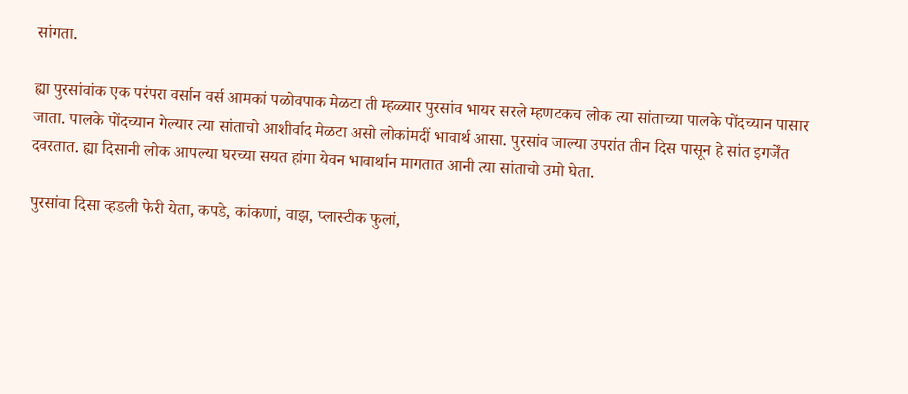सांगता.

ह्या पुरसांवांक एक परंपरा वर्सान वर्स आमकां पळोवपाक मेळटा ती म्हळ्यार पुरसांव भायर सरले म्हणटकच लोक त्या सांताच्या पालके पोंदच्यान पासार जाता. पालके पोंदच्यान गेल्यार त्या सांताचो आशीर्वाद मेळटा असो लोकांमदीं भावार्थ आसा. पुरसांव जाल्या उपरांत तीन दिस पासून हे सांत इगर्जेंत दवरतात. ह्या दिसानी लोक आपल्या घरच्या सयत हांगा येवन भावार्थान मागतात आनी त्या सांताचो उमो घेता.

पुरसांवा दिसा व्हडली फेरी येता, कपडे, कांकणां, वाझ, प्लास्टीक फुलां,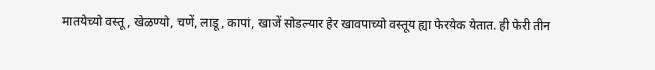मातयेच्यो वस्तू, खेळण्यो, चणें, लाडू, कापां, खाजें सोडल्यार हेर खावपाच्यो वस्तूय ह्या फेरयेक येतात. ही फेरी तीन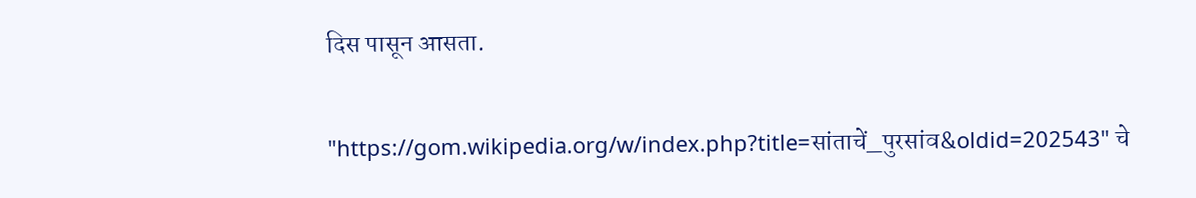दिस पासून आसता.

"https://gom.wikipedia.org/w/index.php?title=सांताचें_पुरसांव&oldid=202543" चे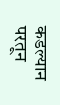कडल्यान परतून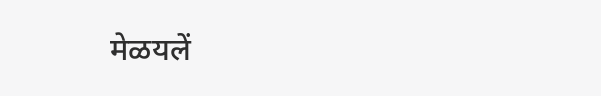मेळयलें